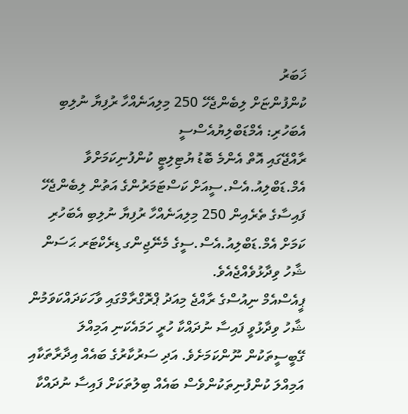ޚަބަރު
ކުންފުންޏަށް ލިބެންޖެހޭ 250 މިލިއަނެއްހާ ރުފިޔާ ނުލިބި އެބަހުރި: އެމްޑަބްލިޔުއެސްސީ
ރާއްޖޭގައި އޮތް އެންމެ ބޮޑު ޔުޓިލިޓީ ކުންފުނިކަމަށްވާ އެމް.ޑަބްލިއު.އެސް.ސީއަށް ކަސްޓަމަރުންގެ އަތުން ލިބެންޖެހޭ ފައިސާގެ ތެރެއިން 250 މިލިއަނެއްހާ ރުފިޔާ ނުލިބި އެބަހުރި ކަމަށް އެމް.ޑަބްލިއު.އެސް.ސީގެ މެނޭޖިންގ ޑިރެކްޓަރ ޙަސަން ޝާހު ވިދާޅުވެއްޖެއެވެ.
ޕީއެސްއެމް ނިއުސްގެ ރާއްޖެ މިއަދު ޕްރޮގްރާމްގައި ވާހަކަދައްކަވަމުން ޝާހު ވިދާޅުވީ ފައިސާ ނުދައްކާ ހުރީ ހަމައެކަނި އަމިއްލަ ގޭބީސީތަކުން ނޫންކަމަށެވެ. އަދި ސަރުކާރުގެ ބައެއް އިދާރާތަކާއި އަމިއްލަ ކުންފުނިތަކުންވެސް ބައެއް ބިލުތަކަށް ފައިސާ ނުދައްކާ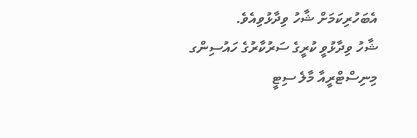އެބަހުރިކަމަށް ޝާހު ވިދާޅުވިއެވެ.
ޝާހު ވިދާޅުވީ ކުރީގެ ސަރުކާރުގެ ހައުސިންގ މިނިސްޓްރީއާ މާލެ ސިޓީ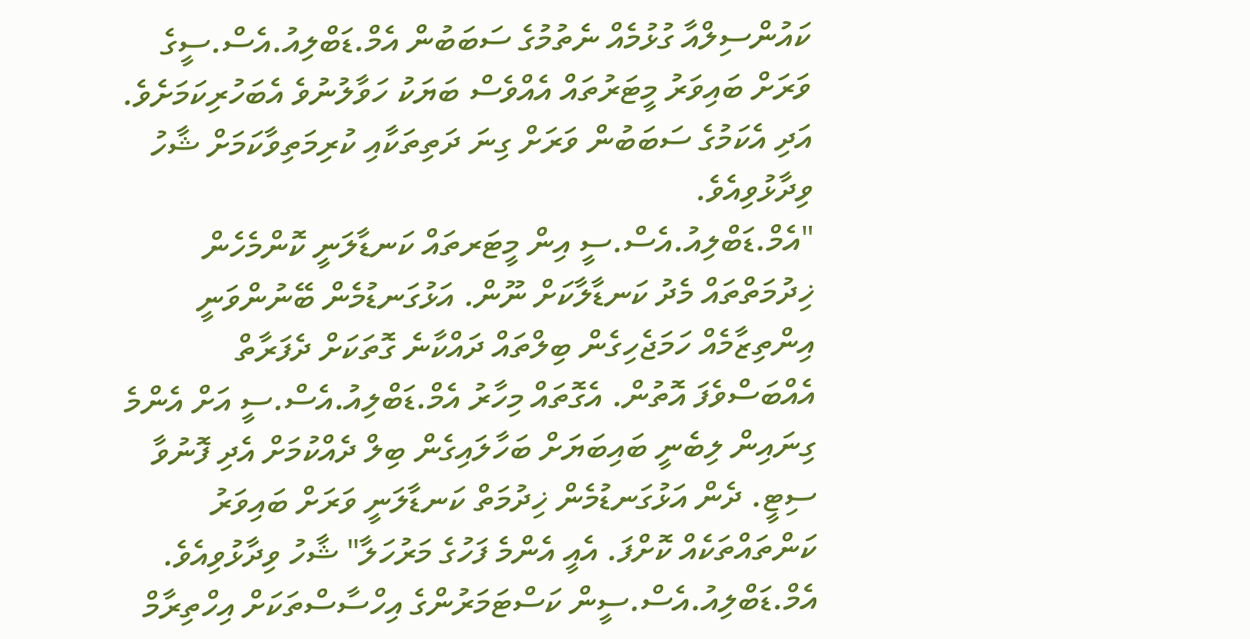ކައުންސިލްއާ ގުޅުމެއް ނެތުމުގެ ސަބަބުން އެމް.ޑަބްލިއު.އެސް.ސީގެ ވަރަށް ބައިވަރު މީޓަރުތައް އެއްވެސް ބަޔަކު ހަވާލުނުވެ އެބަހުރިކަމަށެވެ. އަދި އެކަމުގެ ސަބަބުން ވަރަށް ގިނަ ދަތިތަކާއި ކުރިމަތިވާކަމަށް ޝާހު ވިދާޅުވިއެވެ.
"އެމް.ޑަބްލިއު.އެސް.ސީ އިން މީޓަރތައް ކަނޑާލަނީ ކޮންމެހެން ޚިދުމަތްތައް މެދު ކަނޑާލާކަށް ނޫން. އަޅުގަނޑުމެން ބޭނުންވަނީ އިންތިޒާމެއް ހަމަޖެހިގެން ބިލްތައް ދައްކާނެ ގޮތަކަށް ދެފަރާތް އެއްބަސްވެފަ އޮތުން. އެގޮތައް މިހާރު އެމް.ޑަބްލިއު.އެސް.ސީ އަށް އެންމެ ގިނައިން ލިބެނީ ބައިބަޔަށް ބަހާލައިގެން ބިލް ދެއްކުމަށް އެދި ފޮނުވާ ސިޓީ. ދެން އަޅުގަނޑުމެން ޚިދުމަތް ކަނޑާލަނީ ވަރަށް ބައިވަރު ކަންތައްތަކެއް ކޮށްފަ. އެއީ އެންމެ ފަހުގެ މަރުހަލާ" ޝާހު ވިދާޅުވިއެވެ.
އެމް.ޑަބްލިއު.އެސް.ސީން ކަސްޓަމަރުންގެ އިހްސާސްތަކަށް އިހްތިރާމް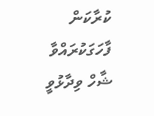ކުރާކަން ފާހަގަކުރައްވާ ޝާހް ވިދާޅުވީ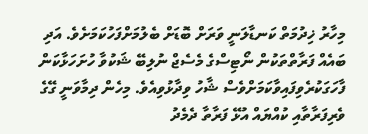މިހާރު ޚިދުމަތް ކަނޑާލަނީ ވަރަށް ބޮޑަށް ބެލުމަށްފަހުކަމަށެވެ. އަދި ބައެއް ފަރާތްތަކުން ނޯޓިސްގެ މެސެޖް ނުލިބޭ ޝަކުވާ ހުށަހަޅާކަން ފާހަގަކުރެވިފައިވާކަމަށްވެސް ޝާހު ވިދާޅުވިއެވެ. މިހެން ދިމާވަނީ ގޭގެ ވެރިފަރާތާއި ކުއްޔައް އުޅޭ ފަރާތާ ދެމެދު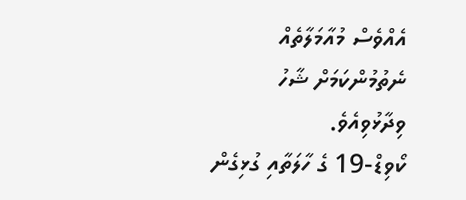އެއްވެސް މުއާމަލާތެއް ނެތުމުންކަމަށް ޝާހު ވިދާޅުވިއެވެ.
ކޯވިޑް-19 ގެ ހާލަތާއި ގުޅިގެން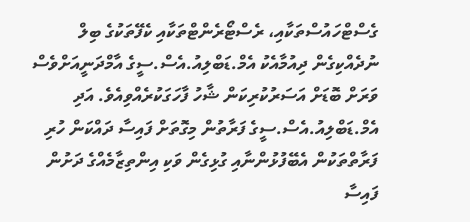ގެސްޓްހައުސްތަކާއި، ރެސްޓޯރެންޓްތަކާއި ކެފޭތަކުގެ ބިލް ނުދެއްކިގެން ދިއުމާއެކު އެމް.ޑަބްލިއު.އެސް.ސީގެ އާމްދަނީއަށްވެސް ވަރަށް ބޮޑަށް އަސަރުކުރިކަން ޝާހު ފާހަގަކުރެއްވިއެވެ. އަދި އެމް.ޑަބްލިއު.އެސް.ސީގެ ފަރާތުން މިގޮތަށް ފައިސާ ދައްކަން ހުރި ފަރާތްތަކުން އެބޭފުޅުންނާއި ގުޅިގެން ވަކި އިންތިޒާމެއްގެ ދަށުން ފައިސާ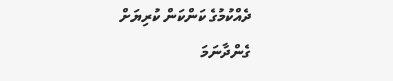ދެއްކުމުގެ ކަންކަން ކުރިޔަށް ގެންދާނަމަ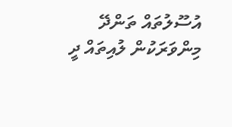އުސޫލުތައް ތަންދޭ މިންވަރަކުން ލުއިތައް ދީ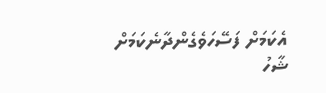އެކަމަށް ފަސޭހަވެގެންދާނެކަމަށް ޝާހު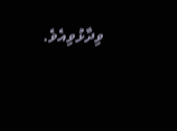ވިދާޅުވިއެވެ.